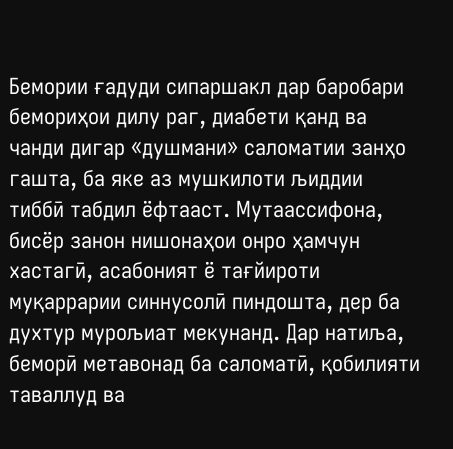Бемории ғадуди сипаршакл дар баробари бемориҳои дилу раг, диабети қанд ва чанди дигар «душмани» саломатии занҳо гашта, ба яке аз мушкилоти љиддии тиббӣ табдил ёфтааст. Мутаассифона, бисёр занон нишонаҳои онро ҳамчун хастагӣ, асабоният ё тағйироти муқаррарии синнусолӣ пиндошта, дер ба духтур мурољиат мекунанд. Дар натиља, беморӣ метавонад ба саломатӣ, қобилияти таваллуд ва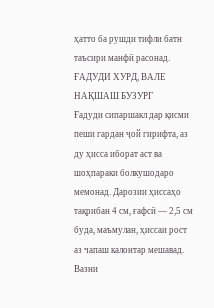ҳатто ба рушди тифли батн таъсири манфӣ расонад.
ҒАДУДИ ХУРД, ВАЛЕ НАҚШАШ БУЗУРГ
Ғадуди сипаршакл дар қисми пеши гардан ҷой гирифта, аз ду ҳисса иборат аст ва шоҳпараки болкушодаро мемонад. Дарозии ҳиссаҳо тақрибан 4 см, ғафсӣ — 2,5 см буда, маъмулан, ҳиссаи рост аз чапаш калонтар мешавад.
Вазни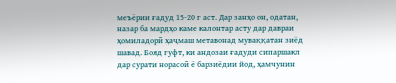меъёрии ғадуд 15-20 г аст. Дар занҳо он, одатан, назар ба мардҳо каме калонтар асту дар давраи ҳомиладорӣ ҳаҷмаш метавонад муваққатан зиёд шавад. Бояд гуфт, ки андозаи ғадуди сипаршакл дар сурати норасоӣ ё барзиёдии йод, ҳамчунин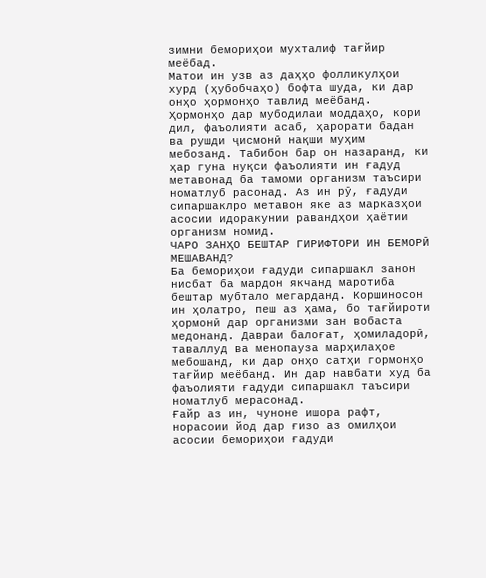зимни бемориҳои мухталиф тағйир меёбад.
Матои ин узв аз даҳҳо фолликулҳои хурд (ҳубобчаҳо) бофта шуда, ки дар онҳо ҳормонҳо тавлид меёбанд. Ҳормонҳо дар мубодилаи моддаҳо, кори дил, фаъолияти асаб, ҳарорати бадан ва рушди ҷисмонӣ нақши муҳим мебозанд. Табибон бар он назаранд, ки ҳар гуна нуқси фаъолияти ин ғадуд метавонад ба тамоми организм таъсири номатлуб расонад. Аз ин рӯ, ғадуди сипаршаклро метавон яке аз марказҳои асосии идоракунии равандҳои ҳаётии организм номид.
ЧАРО ЗАНҲО БЕШТАР ГИРИФТОРИ ИН БЕМОРӢ МЕШАВАНД?
Ба бемориҳои ғадуди сипаршакл занон нисбат ба мардон якчанд маротиба бештар мубтало мегарданд. Коршиносон ин ҳолатро, пеш аз ҳама, бо тағйироти ҳормонӣ дар организми зан вобаста медонанд. Давраи балоғат, ҳомиладорӣ, таваллуд ва менопауза марҳилаҳое мебошанд, ки дар онҳо сатҳи гормонҳо тағйир меёбанд. Ин дар навбати худ ба фаъолияти ғадуди сипаршакл таъсири номатлуб мерасонад.
Ғайр аз ин, чуноне ишора рафт, норасоии йод дар ғизо аз омилҳои асосии бемориҳои ғадуди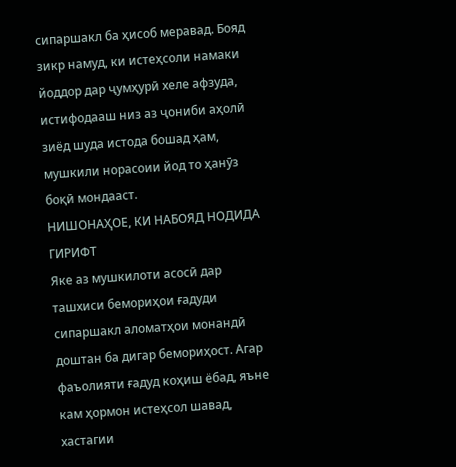сипаршакл ба ҳисоб меравад. Бояд зикр намуд, ки истеҳсоли намаки йоддор дар ҷумҳурӣ хеле афзуда, истифодааш низ аз ҷониби аҳолӣ зиёд шуда истода бошад ҳам, мушкили норасоии йод то ҳанӯз боқӣ мондааст.
НИШОНАҲОЕ, КИ НАБОЯД НОДИДА ГИРИФТ
Яке аз мушкилоти асосӣ дар ташхиси бемориҳои ғадуди сипаршакл аломатҳои монандӣ доштан ба дигар бемориҳост. Агар фаъолияти ғадуд коҳиш ёбад, яъне кам ҳормон истеҳсол шавад, хастагии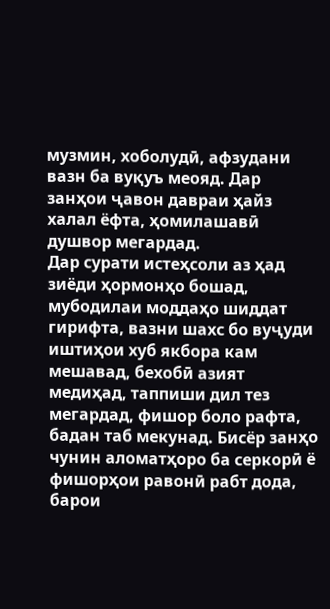музмин, хоболудӣ, афзудани вазн ба вуқуъ меояд. Дар занҳои ҷавон давраи ҳайз халал ёфта, ҳомилашавӣ душвор мегардад.
Дар сурати истеҳсоли аз ҳад зиёди ҳормонҳо бошад, мубодилаи моддаҳо шиддат гирифта, вазни шахс бо вуҷуди иштиҳои хуб якбора кам мешавад, бехобӣ азият медиҳад, таппиши дил тез мегардад, фишор боло рафта, бадан таб мекунад. Бисёр занҳо чунин аломатҳоро ба серкорӣ ё фишорҳои равонӣ рабт дода, барои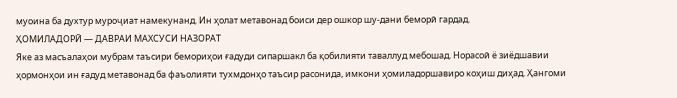муоина ба духтур муроҷиат намекунанд. Ин ҳолат метавонад боиси дер ошкор шу-дани беморӣ гардад.
ҲОМИЛАДОРӢ — ДАВРАИ МАХСУСИ НАЗОРАТ
Яке аз масъалаҳои мубрам таъсири бемориҳои ғадуди сипаршакл ба қобилияти таваллуд мебошад. Норасоӣ ё зиёдшавии ҳормонҳои ин ғадуд метавонад ба фаъолияти тухмдонҳо таъсир расонида, имкони ҳомиладоршавиро коҳиш диҳад. Ҳангоми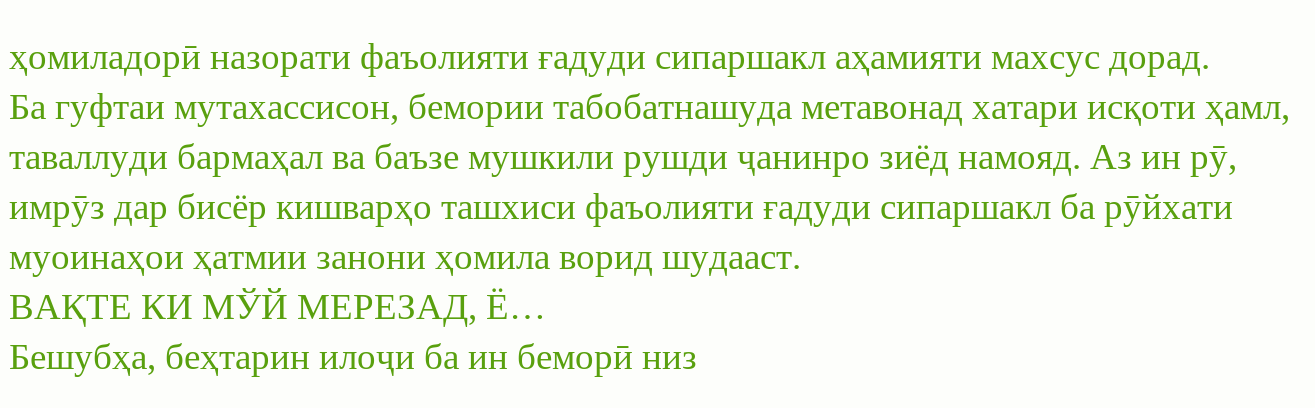ҳомиладорӣ назорати фаъолияти ғадуди сипаршакл аҳамияти махсус дорад.
Ба гуфтаи мутахассисон, бемории табобатнашуда метавонад хатари исқоти ҳамл, таваллуди бармаҳал ва баъзе мушкили рушди ҷанинро зиёд намояд. Аз ин рӯ, имрӯз дар бисёр кишварҳо ташхиси фаъолияти ғадуди сипаршакл ба рӯйхати муоинаҳои ҳатмии занони ҳомила ворид шудааст.
ВАҚТЕ КИ МЎЙ МЕРЕЗАД, Ё…
Бешубҳа, беҳтарин илоҷи ба ин беморӣ низ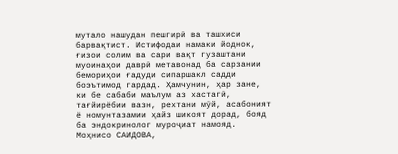мутало нашудан пешгирӣ ва ташхиси барвақтист. Истифодаи намаки йоднок, ғизои солим ва сари вақт гузаштани муоинаҳои даврӣ метавонад ба сарзании бемориҳои ғадуди сипаршакл садди боэътимод гардад. Ҳамчунин, ҳар зане, ки бе сабаби маълум аз хастагӣ, тағйирёбии вазн, рехтани мӯй, асабоният ё номунтазамии ҳайз шикоят дорад, бояд ба эндокринолог муроҷиат намояд.
Моҳнисо САИДОВА,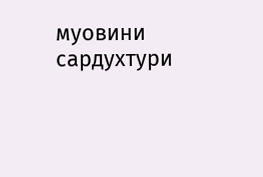муовини сардухтури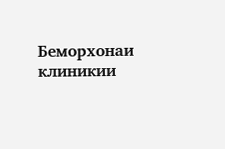Беморхонаи клиникии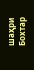шаҳри Бохтар